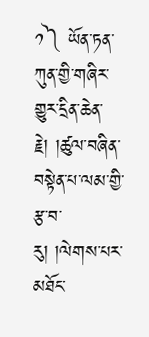༡༽ ཡོན་ཏན་ཀུན་གྱི་གཞིར་གྱུར་དྲིན་ཆེན་རྗེ། །ཚུལ་བཞིན་བསྟེན་པ་ལམ་གྱི་རྩ་བ་རུ། །ལེགས་པར་མཐོང་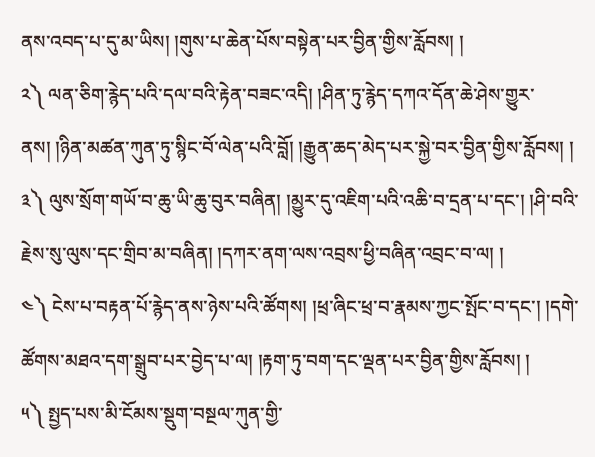ནས་འབད་པ་དུ་མ་ཡིས། །གུས་པ་ཆེན་པོས་བསྟེན་པར་བྱིན་གྱིས་རློབས། །
༢༽ ལན་ཅིག་རྙེད་པའི་དལ་བའི་རྟེན་བཟང་འདི། །ཤིན་ཏུ་རྙེད་དཀའ་དོན་ཆེ་ཤེས་གྱུར་ནས། །ཉིན་མཚན་ཀུན་ཏུ་སྙིང་བོ་ལེན་པའི་བློ། །རྒྱུན་ཆད་མེད་པར་སྐྱེ་བར་བྱིན་གྱིས་རློབས། །
༣༽ ལུས་སྲོག་གཡོ་བ་ཆུ་ཡི་ཆུ་བུར་བཞིན། །མྱུར་དུ་འཇིག་པའི་འཆི་བ་དྲན་པ་དང་། །ཤི་བའི་རྗེས་སུ་ལུས་དང་གྲིབ་མ་བཞིན། །དཀར་ནག་ལས་འབྲས་ཕྱི་བཞིན་འབྲང་བ་ལ། །
༤༽ ངེས་པ་བརྟན་པོ་རྙེད་ནས་ཉེས་པའི་ཚོགས། །ཕྲ་ཞིང་ཕྲ་བ་རྣམས་ཀྱང་སྤོང་བ་དང་། །དགེ་ཚོགས་མཐའ་དག་སྒྲུབ་པར་བྱེད་པ་ལ། །རྟག་ཏུ་བག་དང་ལྡན་པར་བྱིན་གྱིས་རློབས། །
༥༽ སྤྱད་པས་མི་ངོམས་སྡུག་བསྔལ་ཀུན་གྱི་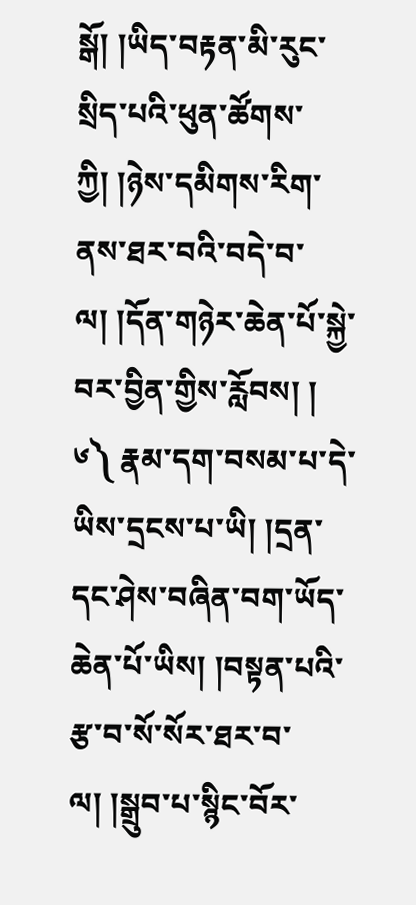སྒོ། །ཡིད་བརྟན་མི་རུང་སྲིད་པའི་ཕུན་ཚོགས་ཀྱི། །ཉེས་དམིགས་རིག་ནས་ཐར་བའི་བདེ་བ་ལ། །དོན་གཉེར་ཆེན་པོ་སྐྱེ་བར་བྱིན་གྱིས་རློབས། །
༦༽ རྣམ་དག་བསམ་པ་དེ་ཡིས་དྲངས་པ་ཡི། །དྲན་དང་ཤེས་བཞིན་བག་ཡོད་ཆེན་པོ་ཡིས། །བསྟན་པའི་རྩ་བ་སོ་སོར་ཐར་བ་ལ། །སྒྲུབ་པ་སྙིང་བོར་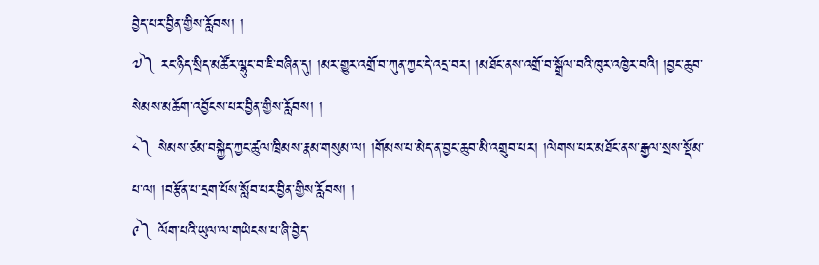བྱེད་པར་བྱིན་གྱིས་རློབས། །
༧༽ རང་ཉིད་སྲིད་མཚོར་ལྷུང་བ་ཇི་བཞིན་དུ། །མར་གྱུར་འགྲོ་བ་ཀུན་ཀྱང་དེ་འདྲ་བར། །མཐོང་ནས་འགྲོ་བ་སྒྲོལ་བའི་ཁུར་འཁྱེར་བའི། །བྱང་ཆུབ་སེམས་མཆོག་འབྱོངས་པར་བྱིན་གྱིས་རློབས། །
༨༽ སེམས་ཙམ་བསྐྱེད་ཀྱང་ཚུལ་ཁྲིམས་རྣམ་གསུམ་ལ། །གོམས་པ་མེད་ན་བྱང་ཆུབ་མི་འགྲུབ་པར། །ལེགས་པར་མཐོང་ནས་རྒྱལ་སྲས་སྡོམ་པ་ལ། །བརྩོན་པ་དྲག་པོས་སློབ་པར་བྱིན་གྱིས་རློབས། །
༩༽ ལོག་པའི་ཡུལ་ལ་གཡེངས་པ་ཞི་བྱེད་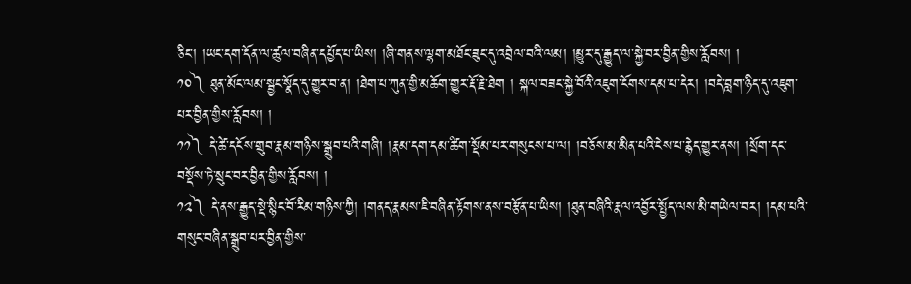ཅིང་། །ཡང་དག་དོན་ལ་ཚུལ་བཞིན་དཔྱོད་པ་ཡིས། །ཞི་གནས་ལྷག་མཐོང་ཟུང་དུ་འབྲེལ་བའི་ལམ། །མྱུར་དུ་རྒྱུད་ལ་སྐྱེ་བར་བྱིན་གྱིས་རློབས། །
༡༠༽ ཐུན་མོང་ལམ་སྦྱང་སྣོད་དུ་གྱུར་བ་ན། །ཐེག་པ་ཀུན་གྱི་མཆོག་གྱུར་རྡོ་རྗེ་ཐེག ། སྐལ་བཟང་སྐྱེ་བོའི་འཇུག་ངོགས་དམ་པ་དེར། །བདེ་བླག་ཉིད་དུ་འཇུག་པར་བྱིན་གྱིས་རློབས། །
༡༡༽ དེ་ཚེ་དངོས་གྲུབ་རྣམ་གཉིས་སྒྲུབ་པའི་གཞི། །རྣམ་དག་དམ་ཚིག་སྡོམ་པར་གསུངས་པ་ལ། །བཅོས་མ་མིན་པའི་ངེས་པ་རྙེད་གྱུར་ནས། །སྲོག་དང་བསྡོས་ཏེ་སྲུང་བར་བྱིན་གྱིས་རློབས། །
༡༢༽ དེ་ནས་རྒྱུད་སྡེ་སྙིང་བོ་རིམ་གཉིས་ཀྱི། །གནད་རྣམས་ཇི་བཞིན་རྟོགས་ནས་བརྩོན་པ་ཡིས། །ཐུན་བཞིའི་རྣལ་འབྱོར་སྤྱོད་ལས་མི་གཡེལ་བར། །དམ་པའི་གསུང་བཞིན་སྒྲུབ་པར་བྱིན་གྱིས་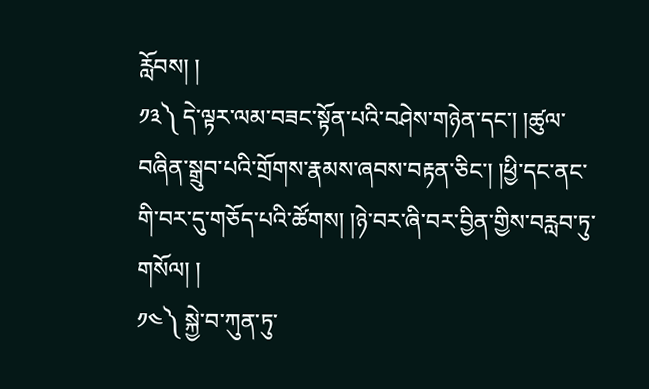རློབས། །
༡༣༽ དེ་ལྟར་ལམ་བཟང་སྟོན་པའི་བཤེས་གཉེན་དང་། །ཚུལ་བཞིན་སྒྲུབ་པའི་གྲོགས་རྣམས་ཞབས་བརྟན་ཅིང་། །ཕྱི་དང་ནང་གི་བར་དུ་གཅོད་པའི་ཚོགས། །ཉེ་བར་ཞི་བར་བྱིན་གྱིས་བརླབ་ཏུ་གསོལ། །
༡༤༽ སྐྱེ་བ་ཀུན་ཏུ་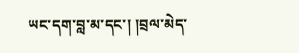ཡང་དག་བླ་མ་དང་། །བྲལ་མེད་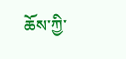ཆོས་ཀྱི་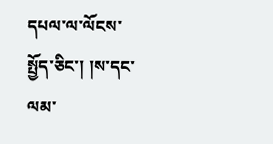དཔལ་ལ་ལོངས་སྤྱོད་ཅིང་། །ས་དང་ལམ་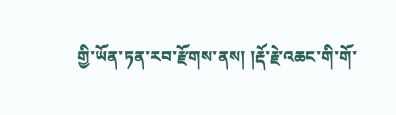གྱི་ཡོན་ཏན་རབ་རྫོགས་ནས། །རྡོ་རྗེ་འཆང་གི་གོ་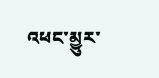འཕང་མྱུར་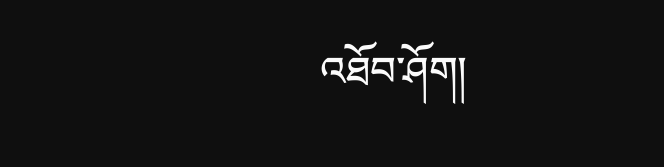འཐོབ་ཤོག།